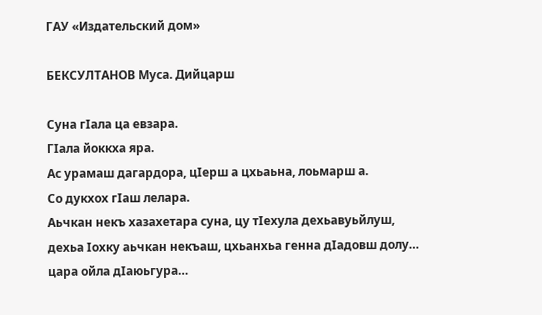ГАУ «Издательский дом»

БЕКСУЛТАНОВ Муса. Дийцарш

Суна гIала ца евзара.
ГIала йоккха яра.
Ас урамаш дагардора, цIерш а цхьаьна, лоьмарш а.
Со дукхох гIаш лелара.
Аьчкан некъ хазахетара суна, цу тIехула дехьавуьйлуш, дехьа Iохку аьчкан некъаш, цхьанхьа генна дIадовш долу… цара ойла дIаюьгура…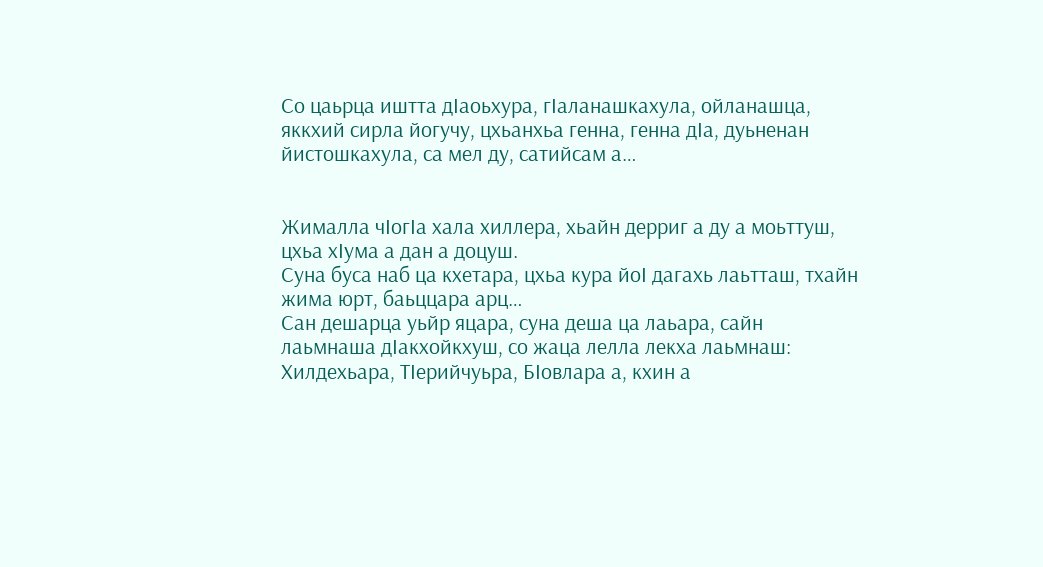Со цаьрца иштта дIаоьхура, гIаланашкахула, ойланашца, яккхий сирла йогучу, цхьанхьа генна, генна дIа, дуьненан йистошкахула, са мел ду, сатийсам а…


Жималла чIогIа хала хиллера, хьайн дерриг а ду а моьттуш, цхьа хIума а дан а доцуш.
Суна буса наб ца кхетара, цхьа кура йоI дагахь лаьтташ, тхайн жима юрт, баьццара арц…
Сан дешарца уьйр яцара, суна деша ца лаьара, сайн лаьмнаша дIакхойкхуш, со жаца лелла лекха лаьмнаш: Хилдехьара, ТIерийчуьра, БIовлара а, кхин а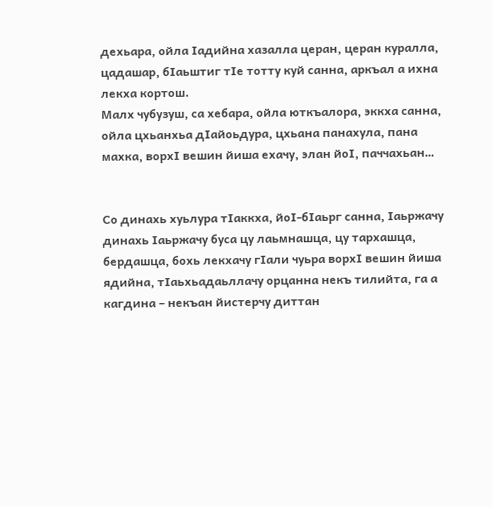дехьара, ойла Iадийна хазалла церан, церан куралла, цадашар, бIаьштиг тIе тотту куй санна, аркъал а ихна лекха кортош.
Малх чубузуш, са хебара, ойла юткъалора, эккха санна, ойла цхьанхьа дIайоьдура, цхьана панахула, пана махка, ворхI вешин йиша ехачу, элан йоI, паччахьан…


Со динахь хуьлура тIаккха, йоI-бIаьрг санна, Iаьржачу динахь Iаьржачу буса цу лаьмнашца, цу тархашца, бердашца, бохь лекхачу гIали чуьра ворхI вешин йиша ядийна, тIаьхьадаьллачу орцанна некъ тилийта, га а кагдина – некъан йистерчу диттан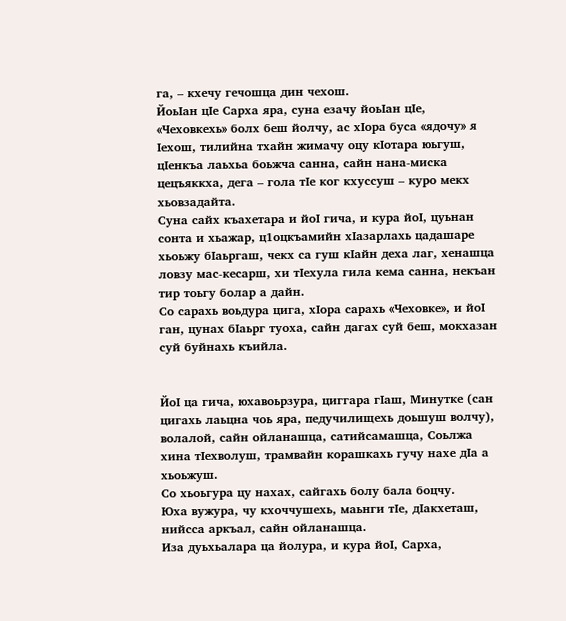га, – кхечу гечошца дин чехош.
ЙоьIан цIе Сарха яра, суна езачу йоьIан цIе, «Чеховкехь» болх беш йолчу, ас хIора буса «ядочу» я Iехош, тилийна тхайн жимачу оцу кIотара юьгуш, цIенкъа лаьхьа боьжча санна, сайн нана-миска цецъяккха, дега – гола тIе ког кхуссуш – куро мекх хьовзадайта.
Суна сайх къахетара и йоI гича, и кура йоI, цуьнан сонта и хьажар, ц1оцкъамийн хIазарлахь цадашаре хьоьжу бIаьргаш, чекх са гуш кIайн деха лаг, хенашца ловзу мас-кесарш, хи тIехула гила кема санна, некъан тир тоьгу болар а дайн.
Со сарахь воьдура цига, хIора сарахь «Чеховке», и йоI ган, цунах бIаьрг туоха, сайн дагах суй беш, мокхазан суй буйнахь къийла.


ЙоI ца гича, юхавоьрзура, циггара гIаш, Минутке (сан цигахь лаьцна чоь яра, педучилищехь доьшуш волчу), волалой, сайн ойланашца, сатийсамашца, Соьлжа хина тIехволуш, трамвайн корашкахь гучу нахе дIа а хьоьжуш.
Со хьоьгура цу нахах, сайгахь болу бала боцчу.
Юха вужура, чу кхоччушехь, маьнги тIе, дIакхеташ, нийсса аркъал, сайн ойланашца.
Иза дуьхьалара ца йолура, и кура йоI, Сарха,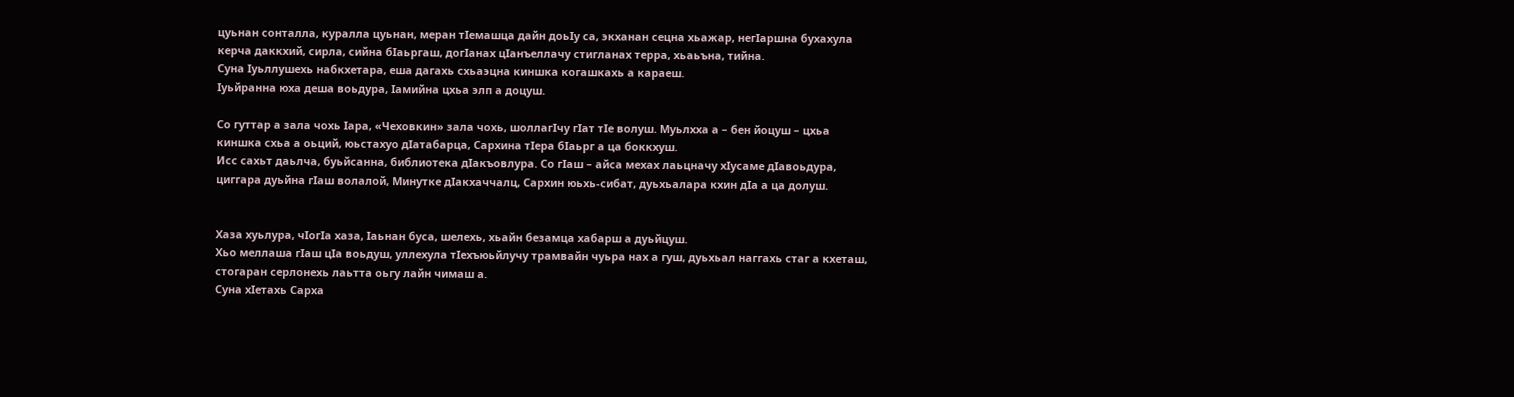цуьнан сонталла, куралла цуьнан, меран тIемашца дайн доьIу са, экханан сецна хьажар, негIаршна бухахула керча даккхий, сирла, сийна бIаьргаш, догIанах цIанъеллачу стигланах терра, хьаьъна, тийна.
Суна Iуьллушехь набкхетара, еша дагахь схьаэцна киншка когашкахь а караеш.
Iуьйранна юха деша воьдура, Iамийна цхьа элп а доцуш.

Со гуттар а зала чохь Iара, «Чеховкин» зала чохь, шоллагIчу гIат тIе волуш. Муьлхха а – бен йоцуш – цхьа киншка схьа а оьций, юьстахуо дIатабарца, Сархина тIера бIаьрг а ца боккхуш.
Исс сахьт даьлча, буьйсанна, библиотека дIакъовлура. Со гIаш – айса мехах лаьцначу хIусаме дIавоьдура, циггара дуьйна гIаш волалой, Минутке дIакхаччалц, Сархин юьхь-сибат, дуьхьалара кхин дIа а ца долуш.


Хаза хуьлура, чIогIа хаза, Iаьнан буса, шелехь, хьайн безамца хабарш а дуьйцуш.
Хьо меллаша гIаш цIа воьдуш, уллехула тIехъюьйлучу трамвайн чуьра нах а гуш, дуьхьал наггахь стаг а кхеташ, стогаран серлонехь лаьтта оьгу лайн чимаш а.
Суна хIетахь Сарха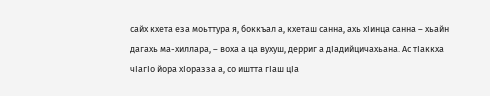сайх кхета еза моьттура я, боккъал а, кхеташ санна, ахь хIинца санна – хьайн дагахь ма-хиллара, – воха а ца вухуш, дерриг а дIадийцичахьана. Ас тIаккха чIагIо йора хIоразза а, со иштта гIаш цIа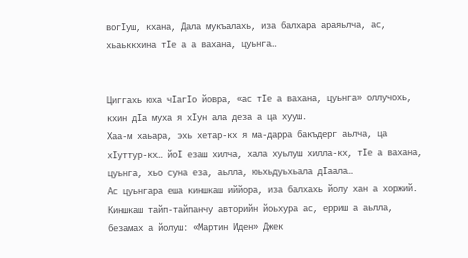вогIуш, кхана, Дала мукъалахь, иза балхара араяьлча, ас, хьаьккхина тIе а а вахана, цуьнга…


Циггахь юха чIагIо йовра, «ас тIе а вахана, цуьнга» оллучохь, кхин дIа муха я хIун ала деза а ца хууш.
Хаа-м хаьара, эхь хетар-кх я ма-дарра бакъдерг аьлча, ца хIуттур-кх… йоI езаш хилча, хала хуьлуш хилла-кх, тIе а вахана, цуьнга, хьо суна еза, аьлла, юьхьдуьхьала дIаала…
Ас цуьнгара еша киншкаш иййора, иза балхахь йолу хан а хоржий. Киншкаш тайп-тайпанчу авторийн йоьхура ас, ерриш а аьлла, безамах а йолуш: «Мартин Иден» Джек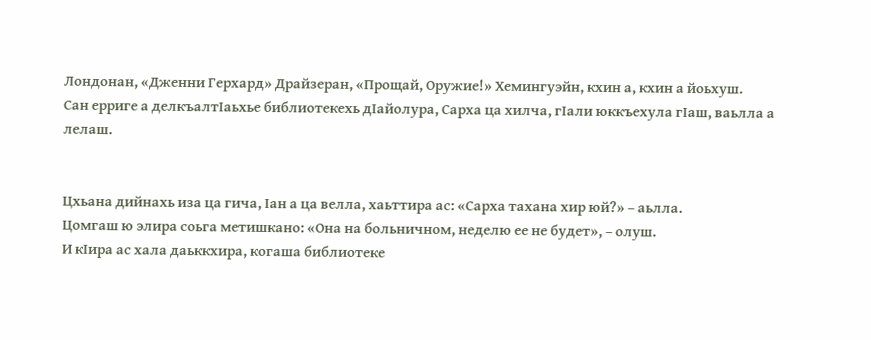Лондонан, «Дженни Герхард» Драйзеран, «Прощай, Оружие!» Хемингуэйн, кхин а, кхин а йоьхуш.
Сан ерриге а делкъалтIаьхье библиотекехь дIайолура, Сарха ца хилча, гIали юккъехула гIаш, ваьлла а лелаш.


Цхьана дийнахь иза ца гича, Iан а ца велла, хаьттира ас: «Сарха тахана хир юй?» – аьлла.
Цомгаш ю элира соьга метишкано: «Она на больничном, неделю ее не будет», – олуш.
И кIира ас хала даьккхира, когаша библиотеке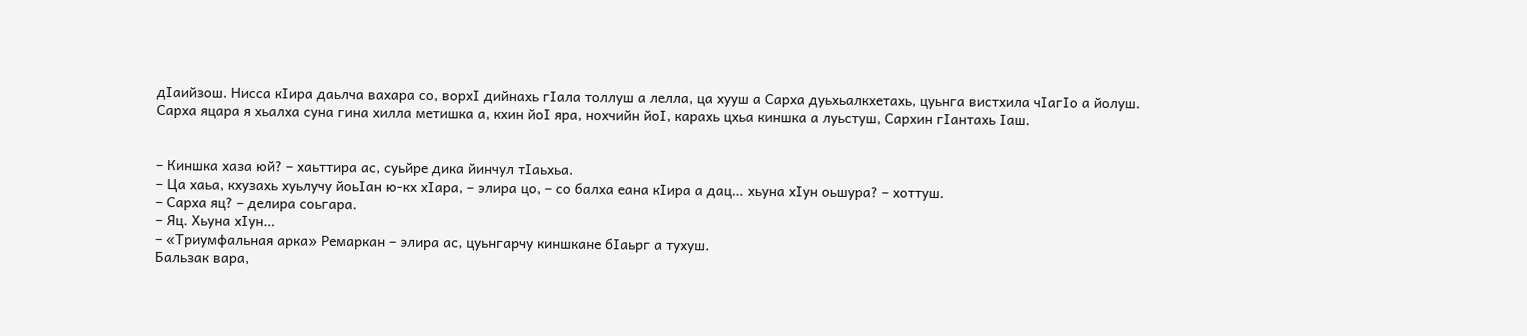дIаийзош. Нисса кIира даьлча вахара со, ворхI дийнахь гIала толлуш а лелла, ца хууш а Сарха дуьхьалкхетахь, цуьнга вистхила чIагIо а йолуш.
Сарха яцара я хьалха суна гина хилла метишка а, кхин йоI яра, нохчийн йоI, карахь цхьа киншка а луьстуш, Сархин гIантахь Iаш.


– Киншка хаза юй? – хаьттира ас, суьйре дика йинчул тIаьхьа.
– Ца хаьа, кхузахь хуьлучу йоьIан ю-кх хIара, – элира цо, – со балха еана кIира а дац… хьуна хIун оьшура? – хоттуш.
– Сарха яц? – делира соьгара.
– Яц. Хьуна хIун…
– «Триумфальная арка» Ремаркан – элира ас, цуьнгарчу киншкане бIаьрг а тухуш.
Бальзак вара,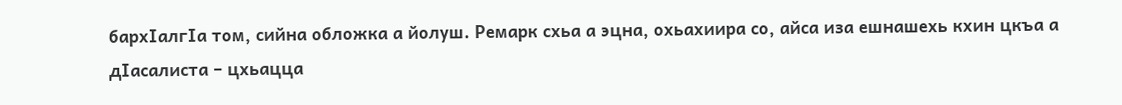бархIалгIа том, сийна обложка а йолуш. Ремарк схьа а эцна, охьахиира со, айса иза ешнашехь кхин цкъа а дIасалиста – цхьацца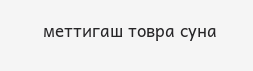меттигаш товра суна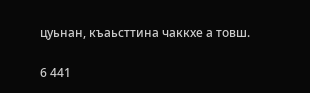цуьнан, къаьсттина чаккхе а товш.

6 441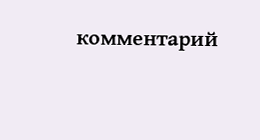комментарий